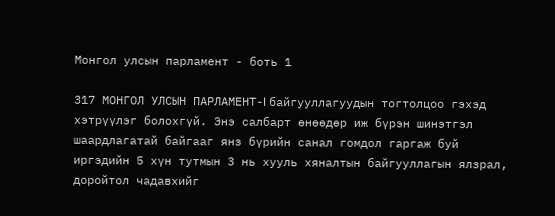Монгол улсын парламент - боть 1

317 МОНГОЛ УЛСЫН ПАРЛАМЕНТ-I байгууллагуудын тогтолцоо гэхэд хэтрүүлэг болохгүй. Энэ салбарт өнөөдөр иж бүрэн шинэтгэл шаардлагатай байгааг янз бүрийн санал гомдол гаргаж буй иргэдийн 5 хүн тутмын 3 нь хууль хяналтын байгууллагын ялзрал, доройтол чадавхийг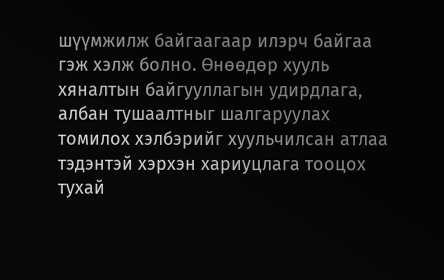шүүмжилж байгаагаар илэрч байгаа гэж хэлж болно. Өнөөдөр хууль хяналтын байгууллагын удирдлага, албан тушаалтныг шалгаруулах томилох хэлбэрийг хуульчилсан атлаа тэдэнтэй хэрхэн хариуцлага тооцох тухай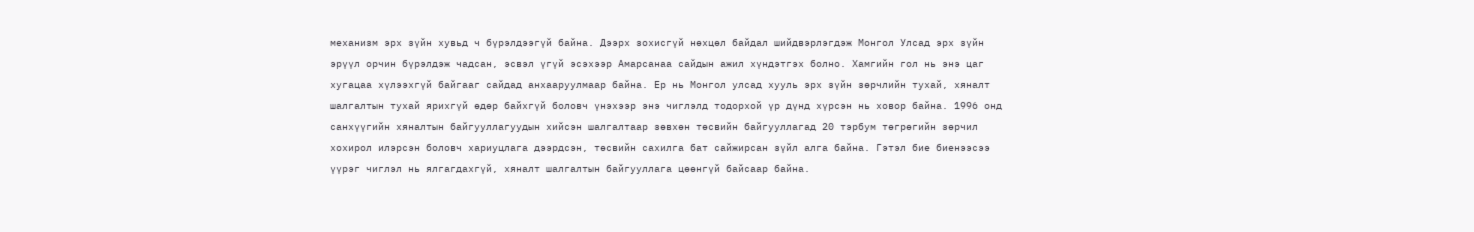механизм эрх зүйн хувьд ч бүрэлдээгүй байна. Дээрх зохисгүй нөхцөл байдал шийдвэрлэгдэж Монгол Улсад эрх зүйн эрүүл орчин бүрэлдэж чадсан, эсвэл үгүй эсэхээр Амарсанаа сайдын ажил хүндэтгэх болно. Хамгийн гол нь энэ цаг хугацаа хүлээхгүй байгааг сайдад анхааруулмаар байна. Ер нь Монгол улсад хууль эрх зүйн зөрчлийн тухай, хяналт шалгалтын тухай ярихгүй өдөр байхгүй боловч үнэхээр энэ чиглэлд тодорхой үр дүнд хүрсэн нь ховор байна. 1996 онд санхүүгийн хяналтын байгууллагуудын хийсэн шалгалтаар зөвхөн төсвийн байгууллагад 20 тэрбум төгрөгийн зөрчил хохирол илэрсэн боловч хариуцлага дээрдсэн, төсвийн сахилга бат сайжирсан зүйл алга байна. Гэтэл бие биенээсээ үүрэг чиглэл нь ялгагдахгүй, хяналт шалгалтын байгууллага цөөнгүй байсаар байна.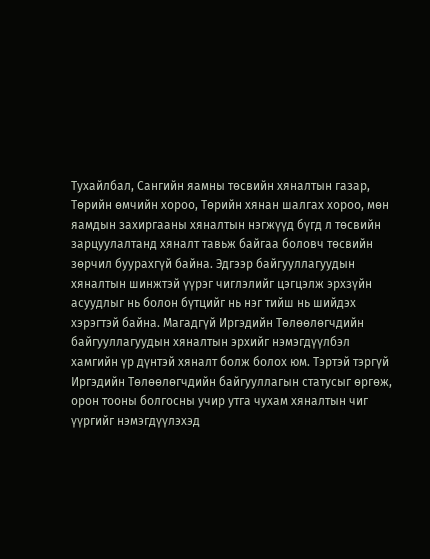Тухайлбал, Сангийн яамны төсвийн хяналтын газар, Төрийн өмчийн хороо, Төрийн хянан шалгах хороо, мөн яамдын захиргааны хяналтын нэгжүүд бүгд л төсвийн зарцуулалтанд хяналт тавьж байгаа боловч төсвийн зөрчил буурахгүй байна. Эдгээр байгууллагуудын хяналтын шинжтэй үүрэг чиглэлийг цэгцэлж эрхзүйн асуудлыг нь болон бүтцийг нь нэг тийш нь шийдэх хэрэгтэй байна. Магадгүй Иргэдийн Төлөөлөгчдийн байгууллагуудын хяналтын эрхийг нэмэгдүүлбэл хамгийн үр дүнтэй хяналт болж болох юм. Тэртэй тэргүй Иргэдийн Төлөөлөгчдийн байгууллагын статусыг өргөж, орон тооны болгосны учир утга чухам хяналтын чиг үүргийг нэмэгдүүлэхэд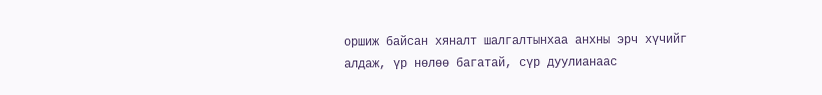оршиж байсан хяналт шалгалтынхаа анхны эрч хүчийг алдаж, үр нөлөө багатай, сүр дуулианаас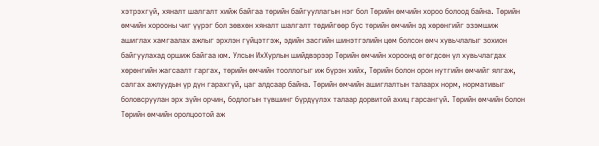хэтрэхгүй, хяналт шалгалт хийж байгаа төрийн байгууллагын нэг бол Төрийн өмчийн хороо болоод байна. Төрийн өмчийн хорооны чиг үүрэг бол зөвхөн хяналт шалгалт төдийгөөр бус төрийн өмчийн эд хөрөнгийг эзэмшиж ашиглах хамгаалах ажлыг эрхлэн гүйцэтгэж, эдийн засгийн шинэтгэлийн цөм болсон өмч хувьчлалыг зохион байгуулахад оршиж байгаа юм. Улсын ИхХурлын шийдвэрээр Төрийн өмчийн хороонд өгөгдсөн үл хувьчлагдах хөрөнгийн жагсаалт гаргах, төрийн өмчийн тооллогыг иж бүрэн хийх, Төрийн болон орон нутгийн өмчийг ялгаж, салгах ажлуудын үр дүн гарахгүй, цаг алдсаар байна. Төрийн өмчийн ашиглалтын талаарх норм, нормативыг боловсруулан эрх зүйн орчин, бодлогын түвшинг бүрдүүлэх талаар дорвитой ахиц гарсангүй. Төрийн өмчийн болон Төрийн өмчийн оролцоотой аж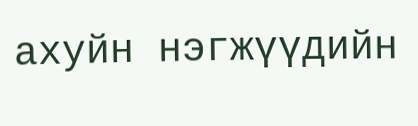ахуйн нэгжүүдийн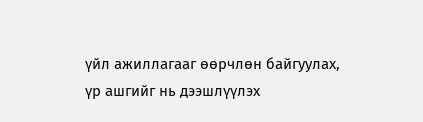үйл ажиллагааг өөрчлөн байгуулах, үр ашгийг нь дээшлүүлэх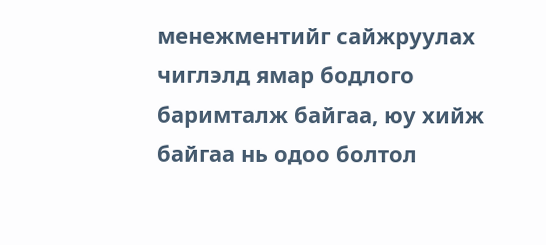менежментийг сайжруулах чиглэлд ямар бодлого баримталж байгаа, юу хийж байгаа нь одоо болтол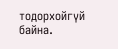тодорхойгүй байна.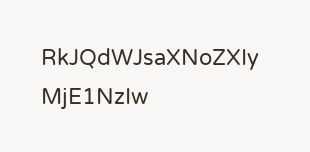RkJQdWJsaXNoZXIy MjE1NzIw